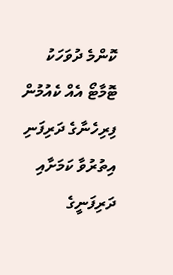ކޮންމެ ދުވަހަކު ޓޮމާޓޯ އެއް ކެއުމުން ފިރިހެނާގެ ދަރިފަނި އިތުރުވާ ކަމަށާއި ދަރިފަނީގެ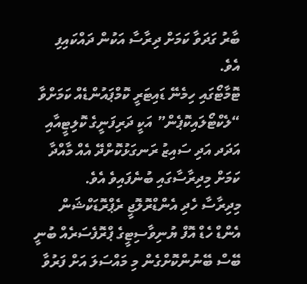ބާރު ގަދަވާ ކަމަށް ދިރާސާ އަކުން ދައްކައިފި އެވެ.
ޓޮމާޓޯގައި ހިމެނޭ ޑައިޓަރީ ކޮމްޕައުންޑެއް ކަމަށްވާ “ލެކްޓޯލައިކޮޕެން” އަކީ ދަރިފަނީގެ ކޮލިޓީއާއި އަދަދ އަދި ސައިޒު ރަނގަޅުކޮށްދޭ އެއް މާއްދާ ކަމަށް މިދިރާސާގައި ބުނެފައިވެ އެވެ.
މިދިރާސާ ހެދި އެންޑްރޮލޮޖީ ރެޕްރޮޑަކްޝަން އެންޑް ހެޑް އޮފް ޔުނިވާސިޓީގެ ޕްރޮފެސަރެއް ބުނީ ބޭސް ބޭނުންކޮށްގެން މި މައްސަލަ އަށް ފަރުވާ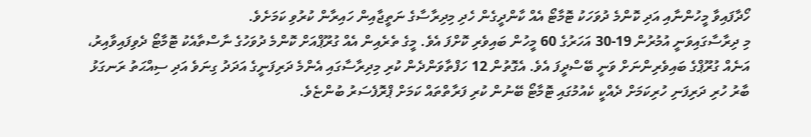ހޯދާފައިވާ މީހުންނާއި އަދި ކޮންމެ ދުވަހަކު ޓޮމާޓޯ އެއް ކާންދީގެން ހެދި މިދިރާސާގެ ނަތީޖާއިން ހައިރާން ކުރުވި ކަމަށެވެ.
މި ދިރާސާގައިވަނީ އުމުރުން 19-30 އަހަރުގެ 60 މީހުން ބައިވެރި ކޮށްފަ އެވެ. މީގެ ތެރެއިން އެއް ގުރޫޕްއަށް ކޮންމެ ދުވަހުގެ ނާސްތާއެކު ޓޮމާޓޯ ދެވިފައިވާއިރު، އަނެއް ގުރޫޕްގެ ބައިވެރިންނަށް ވަނީ ބޭސްދީފަ އެވެ. އެގޮތުން 12 ހަފްތާވަންދެން ކުރި މިދިރާސާގައި އެންމެ ދަރިފަނީގެ އަދަދު ގިނަވެ އަދި ސިއްޙަތު ރަނގަޅު ބާރު ހުރި ދަރިފަނި ހުރިކަމަށް ދެއްކީ ކެއުމުގައި ޓޮމާޓޯ ބޭނުން ކުރި ފަރާތްތައް ކަމަށް ޕްރޮފެސަރު ބުންޏެވެ.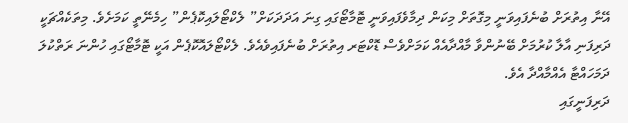އޭނާ އިތުރަށް ބުނެފައިވަނީ މިގޮތަށް މިކަން ދިމާވެފައިވަނީ ޓޮމާޓޯގައި ގިނަ އަދަދަކަށް” ލެކްޓޯލައިކޮޕެން” ހިމެނޭތީ ކަމަށެވެ. މިތަކެއްޗަކީ ދަރިފަނި އާލާ ކުރުމަށް ބޭނުންވާ މާއްދާއެއް ކަމަށްވެސް ޑޮކްޓަރ އިތުރަށް ބުނެފައިވެއެވެ. ލެކްޓޯލައޮކޮޕެން އަކީ ޓޮމާޓޯގައި ހުންނަ ރަތްކުލަ ދަމަހައްޓާ އެއްމާއްދާ އެވެ.
ދަރިފަނީގައި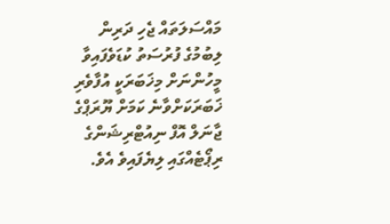މައްސަލަތައް ޖެހި ދަރިން ލިބުމުގެ ފުރުސަތު ކުޑަވެފައިވާ މީހުންނަށް މިޚަބަރަކީ އުފާވެރި ޚަބަރަކަށްވާނެ ކަމަށް ޔޫރަޕްގެ ޖާނަލް އޮފް ނިއުޓްރިޝަންގެ ރިޕޯޓެއްގައި ލިޔެފައިވެ އެވެ.